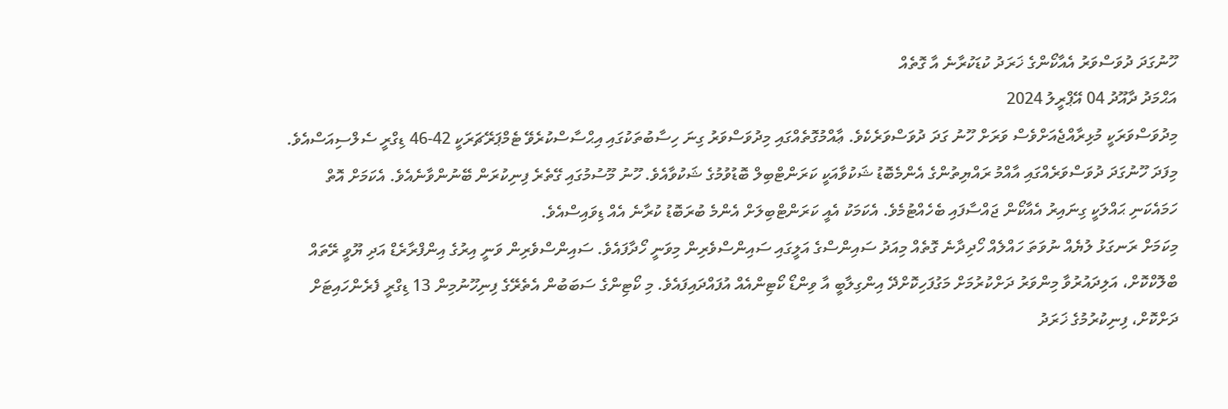ހޫނުގަދަ ދުވަސްވަރު އެއާކޯންގެ ޚަރަދު ކުޑަކުރާނެ އާ ގޮތެއް
އަޙްމަދު ދާއޫދު 04 އޭޕްރީލު 2024
މިދުވަސްވަރަކީ މުޅިރާއްޖެއަށްވެސް ވަރަށް ހޫނު ގަދަ ދުވަސްވަރެކެވެ. ޢާއްމުގޮތެއްގައި މިދުވަސްވަރު ގިނަ ހިސާބުތަކުގައި އިޙްސާސްކުރެވޭ ޓެމްޕަރޭޗަރަކީ 42-46 ޑިގްރީ ސެލްސިއަސްއެވެ.
މިފަދަ ހޫނުގަދަ ދުވަސްވަރެއްގައި އާއްމު ރައްޔިތުންގެ އެންމެބޮޑު ޝަކުވާއަކީ ކަރަންޓްބިލް ބޮޑުވުމުގެ ޝަކުވާއެވެ. ހޫނު މޫސުމުގައި ގޭތެރެ ފިނިކުރަން ބޭނުންވާނެއެވެ. އެކަމަށް އޮތް ހަމައެކަނި ޙައްލަކީ ގިނައިރު އެއާކޯން ޖައްސާފައި ބެހެއްޓުމެވެ. އެކަމަކު އެއީ ކަރަންޓްބިލަށް އެންމެ ބުރަބޮޑު ކުރާނެ އެއް ޑިވައިސްއެވެ.
މިކަމަށް ރަނގަޅު ލުޔެއް ނުވަތަ ހައްލެއް ހޯދިދާނެ ގޮތެއް މިއަދު ސައިންސްގެ އަލީގައި ސައިންސްވެރިން މިވަނީ ހޯދާފައެވެ. ސައިންސްވެރިން ވަނީ އިރުގެ އިންފްރާރެޑް އަދި ޔޫވީ ރޭތައް ބްލޮކްކޮށް، އަލިދައުރުވާ މިންވަރު ދަށްކުރުމަށް މަގުފަހިކޮށްދޭ އިންގިލާބީ އާ ވިންޑޯ ކޯޓިންއެއް އުފައްދައިފައެވެ. މި ކޯޓިންގެ ސަބަބުން އެތެރޭގެ ފިނިހޫނުމިން 13 ޑިގްރީ ފެރެންހައިޓަށް ދަށްކޮށް، ފިނިކުރުމުގެ ޚަރަދު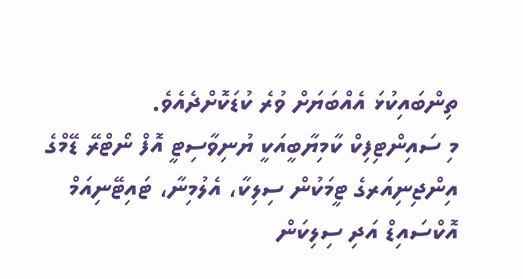ތިންބައިކުޅަ އެއްބަޔަށް ވުރެ ކުޑަކޮށްދެއެވެ.
މި ސައިންޓިފިކް ކާމިޔާބީއަކީ ޔުނިވާސިޓީ އޮފް ނޯޓްރޭ ޑޭމްގެ އިންޖިނިއަރގެ ޓީމަކުން ސިލިކާ، އެލުމިނާ، ޓައިޓޭނިއަމް އޮކްސައިޑް އަދި ސިލިކަން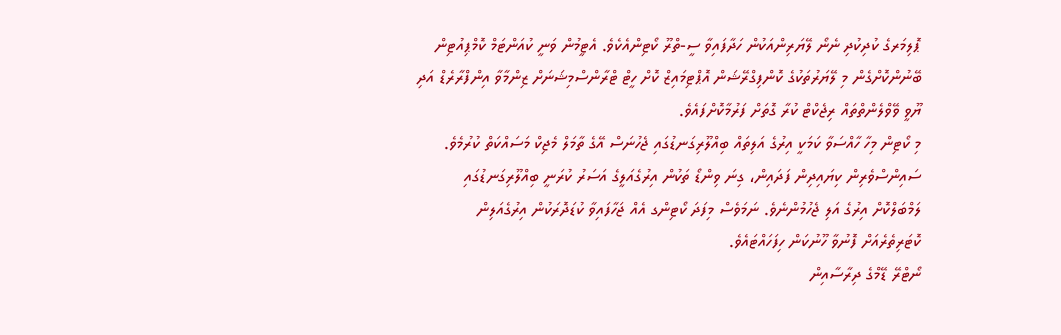ޕޮލިމަރގެ ކުދިކުދި ނެނޯ ލޭޔަރިންއަކުން ހަދާފައިވާ ސީ-ތްރޫ ކޯޓިންއެކެވެ. އެޓީމުން ވަނީ ކުއަންޓަމް ކޮމްޕިއުޓިން ބޭނުންކޮށްގެން މި ލޭޔަރުތަކުގެ ކޮންފިގްރޭޝަން އޮޕްޓިމައިޒް ކޮށް ހީޓް ޓްރާންސްމިޝަނަށް ޒިންމާވާ އިންފްރާރެޑް އަދި ޔޫވީ ވޭވްލެންތްތައް ރިޖެކްޓް ކުރާ ގޮތަށް ފަރުމާކޮށްފައެވެ.
މި ކޯޓިން މިހާ ހާއްސަވާ ކަމަކީ އިރުގެ އަލިތައް ބިއްލޫރިގަނޑުގައި ޖެހުނަސް އޭގެ ތާމަލް މެޖިކް މަސައްކަތް ކުރުމެވެ. ސައިންސްވެރިން ކިޔައިދިން ފަދައިން، ގިނަ ވިންޑޯ ތަކުން އިރުގެއަލީގެ އަސަރު ކުރަނީ ބިއްލޫރިގަނޑުގައި ލަމްބަލްކޮށް އިރުގެ އަލި ޖެހުމުންނެވެ. ނަމަވެސް މިފަދަ ކޯޓިންގ އެއް ޖަހާފައިވާ ކުޑަދޮރަކުން އިރުގެއަލިން ކޮޓަރިތެރެއަށް ފޮނުވާ ހޫނުކަން ހިފަހައްޓައެވެ.
ނޯޓްރޭ ޑޭމްގެ ދިރާސާއިން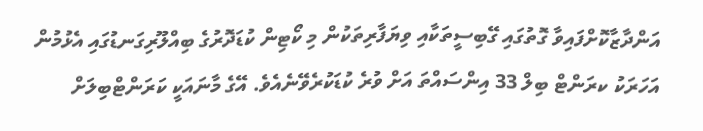އަންދާޒާކޮށްފައިވާ ގޮތުގައި ގޭބިސީތަކާއި ވިޔަފާރިތަކުން މި ކޯޓިން ކުޑަދޮރުގެ ބިއްލޫރިގަނޑުގައި އެޅުމުން އަހަރަކު ކރަންޓް ބިލް 33 އިންސައްތަ އަށް ވުރެ ކުޑަކުރެވޭނެއެވެ. އޭގެ މާނައަކީ ކަރަންޓްބިލަށް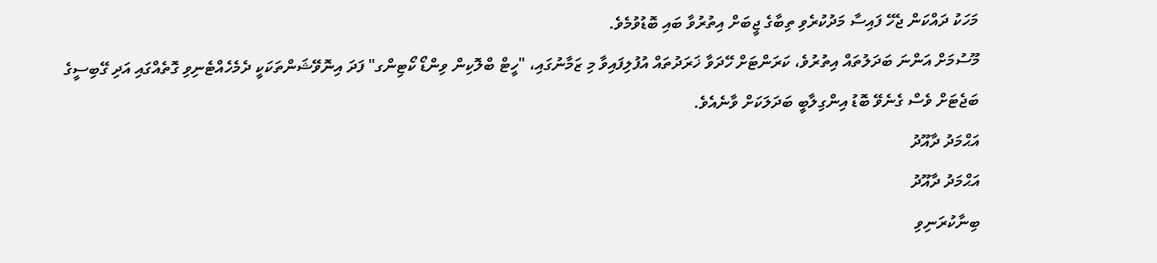މަހަކު ދައްކަން ޖެހޭ ފައިސާ މަދުކުރެވި ތިބާގެ ޖީބަށް އިތުރުވާ ބައި ބޮޑުވުމެވެ.
މޫސުމަށް އަންނަ ބަދަލުތައް އިތުރުވެ، ކަރަންޓަށް ހޭދަވާ ޚަރަދުތައް އުފުލިފައިވާ މި ޒަމާނުގައި، "ހީޓް ބްލޮކިން ވިންޑޯ ކޯޓިންގ" ފަދަ އިނޮވޭޝަންތަކަކީ ދެމެހެއްޓެނިވި ގޮތެއްގައި އަދި ގޭބިސީގެ ބަޖެޓަށް ވެސް ގެނެވޭ ބޮޑު އިންގިލާބީ ބަދަލަކަށް ވާނެއެވެ.
އަޙްމަދު ދާއޫދު
އަޙްމަދު ދާއޫދު
ބިނާކުރަނިވި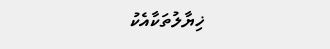ޚިޔާލުތަކާއެކު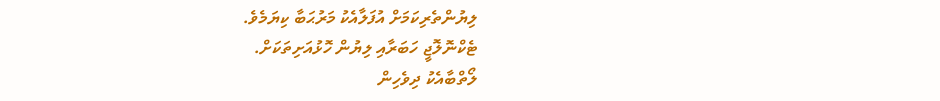ލިޔުންތެރިކަމަށް އުފަލާއެކު މަރުޙަބާ ކިޔަމެވެ.
ޓެކްނޮލޮޖީ ހަބަރާއި ލިޔުން ހޮޅުއަށިތަކަށް.
ލޯތްބާއެކު ދިވެހިން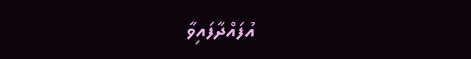އުފައްދާފައިވާ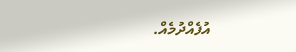އުފެއްދުމެއް.